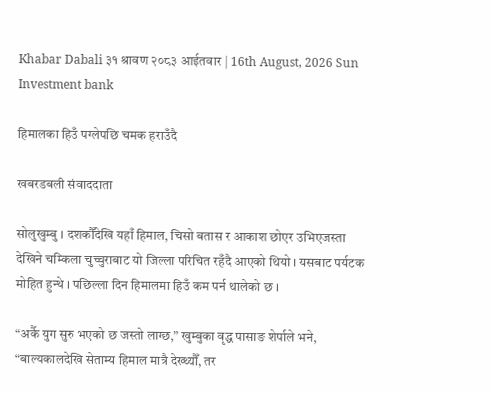Khabar Dabali ३१ श्रावण २०८३ आईतवार | 16th August, 2026 Sun
Investment bank

हिमालका हिउँ पग्लेपछि चमक हराउँदै

खबरडबली संवाददाता

सोलुखुम्बु । दशकौँदेखि यहाँ हिमाल, चिसो बतास र आकाश छोएर उभिएजस्ता देखिने चम्किला चुच्चुराबाट यो जिल्ला परिचित रहँदै आएको थियो । यसबाट पर्यटक मोहित हुन्थे । पछिल्ला दिन हिमालमा हिउँ कम पर्न थालेको छ ।

“अर्कै युग सुरु भएको छ जस्तो लाग्छ,” खुम्बुका वृद्ध पासाङ शेर्पाले भने, “बाल्यकालदेखि सेताम्य हिमाल मात्रै देख्थ्यौँ, तर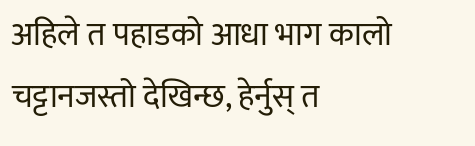अहिले त पहाडको आधा भाग कालो चट्टानजस्तो देखिन्छ, हेर्नुस् त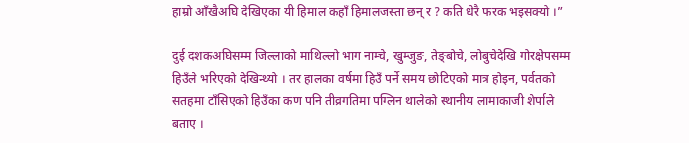हाम्रो आँखैअघि देखिएका यी हिमाल कहाँ हिमालजस्ता छन् र ? कति धेरै फरक भइसक्यो ।”

दुई दशकअघिसम्म जिल्लाको माथिल्लो भाग नाम्चे, खुम्जुङ, तेङ्बोचे, लोबुचेदेखि गोरक्षेपसम्म हिउँले भरिएको देखिन्थ्यो । तर हालका वर्षमा हिउँ पर्ने समय छोटिएको मात्र होइन, पर्वतको सतहमा टाँसिएको हिउँका कण पनि तीव्रगतिमा पग्लिन थालेको स्थानीय लामाकाजी शेर्पाले बताए ।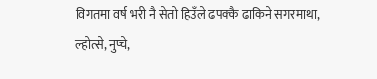विगतमा वर्ष भरी नै सेतो हिउँले ढपक्कै ढाकिने सगरमाथा, ल्होत्से, नुप्चे,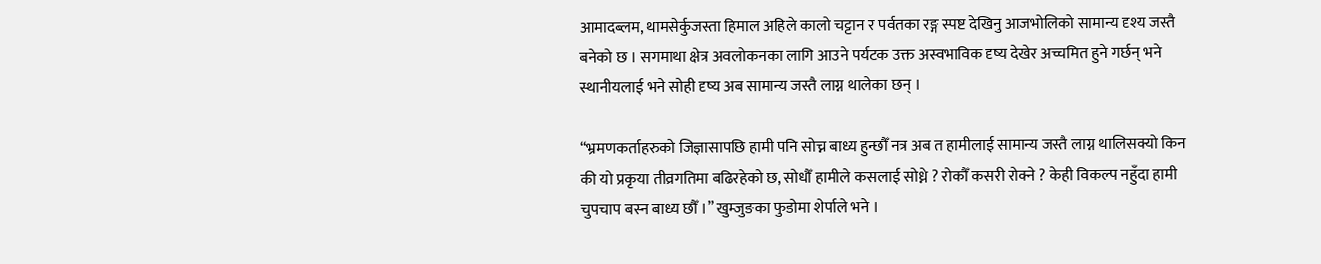आमादब्लम, थामसेर्कुजस्ता हिमाल अहिले कालो चट्टान र पर्वतका रङ्ग स्पष्ट देखिनु आजभोलिको सामान्य दृश्य जस्तै बनेको छ । सगमाथा क्षेत्र अवलोकनका लागि आउने पर्यटक उक्त अस्वभाविक दृष्य देखेर अच्चमित हुने गर्छन् भने स्थानीयलाई भने सोही दृष्य अब सामान्य जस्तै लाग्न थालेका छन् ।

“भ्रमणकर्ताहरुको जिज्ञासापछि हामी पनि सोच्न बाध्य हुन्छौँ नत्र अब त हामीलाई सामान्य जस्तै लाग्न थालिसक्यो किन की यो प्रकृया तीव्रगतिमा बढिरहेको छ, सोधौँ हामीले कसलाई सोध्ने ? रोकौँ कसरी रोक्ने ? केही विकल्प नहुँदा हामी चुपचाप बस्न बाध्य छौँ ।” खुम्जुङका फुडोमा शेर्पाले भने ।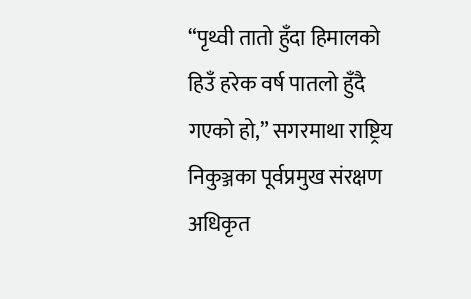“पृथ्वी तातो हुँदा हिमालको हिउँ हरेक वर्ष पातलो हुँदै गएको हो,” सगरमाथा राष्ट्रिय निकुञ्जका पूर्वप्रमुख संरक्षण अधिकृत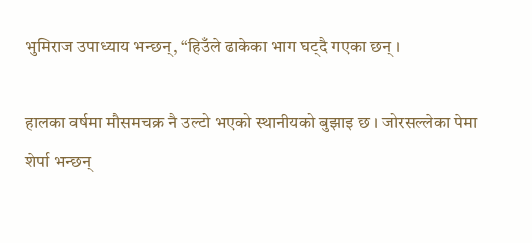भुमिराज उपाध्याय भन्छन्, “हिउँले ढाकेका भाग घट्दै गएका छन् ।

हालका वर्षमा मौसमचक्र नै उल्टो भएको स्थानीयको बुझाइ छ । जोरसल्लेका पेमा शेर्पा भन्छन्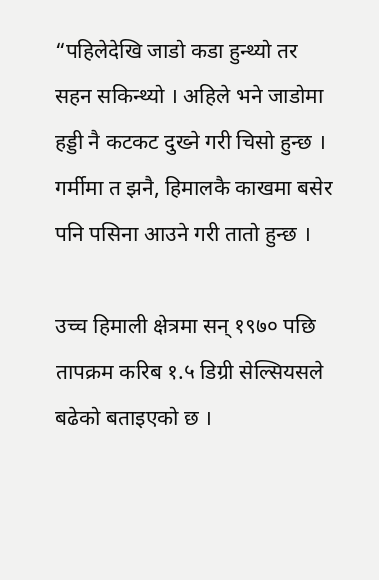“पहिलेदेखि जाडो कडा हुन्थ्यो तर सहन सकिन्थ्यो । अहिले भने जाडोमा हड्डी नै कटकट दुख्ने गरी चिसो हुन्छ । गर्मीमा त झनै, हिमालकै काखमा बसेर पनि पसिना आउने गरी तातो हुन्छ ।

उच्च हिमाली क्षेत्रमा सन् १९७० पछि तापक्रम करिब १.५ डिग्री सेल्सियसले बढेको बताइएको छ ।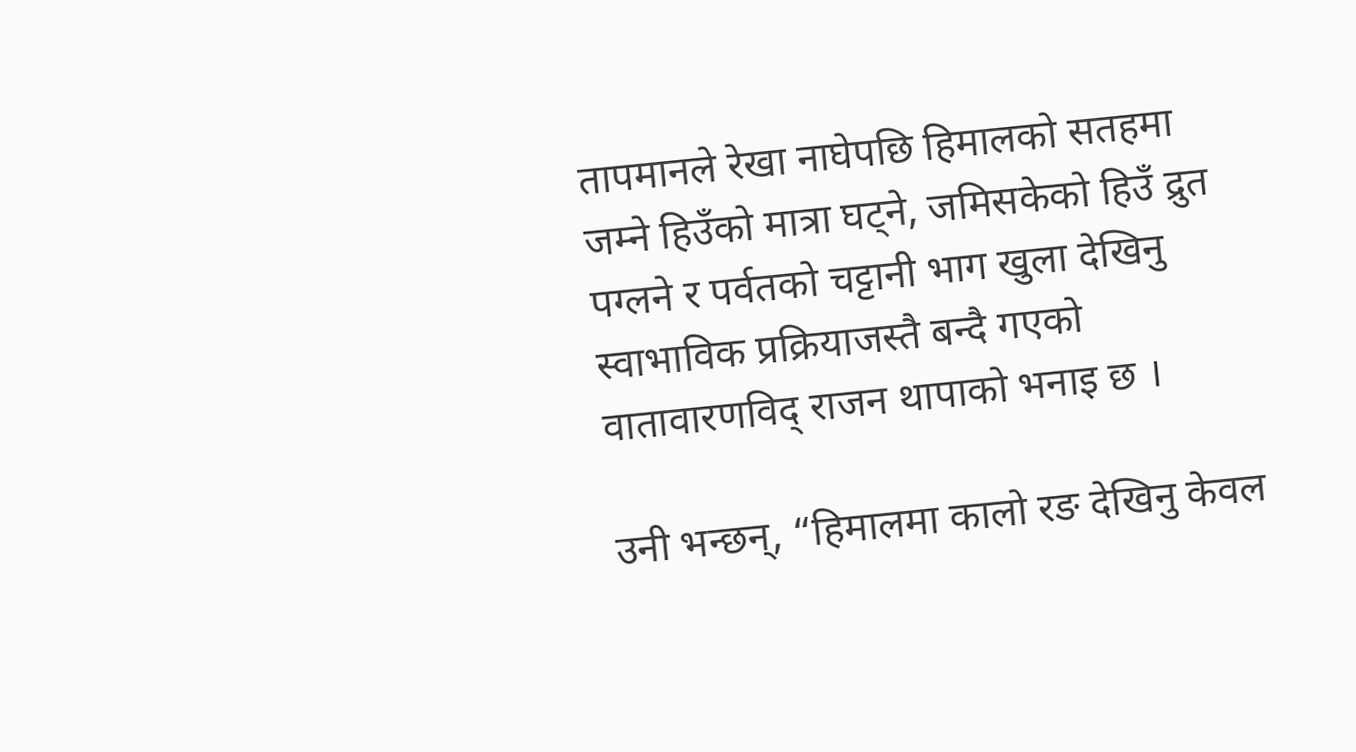तापमानले रेखा नाघेपछि हिमालको सतहमा जम्ने हिउँको मात्रा घट्ने, जमिसकेको हिउँ द्रुत पग्लने र पर्वतको चट्टानी भाग खुला देखिनु स्वाभाविक प्रक्रियाजस्तै बन्दै गएको वातावारणविद् राजन थापाको भनाइ छ ।

उनी भन्छन्, “हिमालमा कालो रङ देखिनु केवल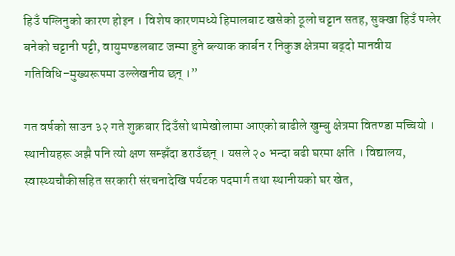हिउँ पग्लिनुको कारण होइन । विशेष कारणमध्ये हिमालबाट खसेको ठूलो चट्टान सतह, सुक्खा हिउँ पग्लेर बनेको चट्टानी पट्टी, वायुमण्डलबाट जम्मा हुने ब्ल्याक कार्बन र निकुञ्ज क्षेत्रमा बढ्दो मानवीय गतिविधि–मुख्यरूपमा उल्लेखनीय छन् ।”

गत वर्षको साउन ३२ गते शुक्रबार दिउँसो थामेखोलामा आएको बाढीले खुम्बु क्षेत्रमा वितण्डा मच्चियो । स्थानीयहरू अझै पनि त्यो क्षण सम्झँदा डराउँछन् । यसले २० भन्दा बढी घरमा क्षति । विद्यालय, स्वास्थ्यचौकीसहित सरकारी संरचनादेखि पर्यटक पदमार्ग तथा स्थानीयको घर खेत,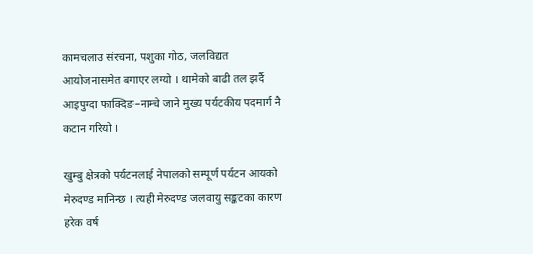कामचलाउ संरचना, पशुका गोठ, जलविद्यत आयोजनासमेत बगाएर लग्यो । थामेको बाढी तल झर्दै आइपुग्दा फाक्दिङ–नाम्चे जाने मुख्य पर्यटकीय पदमार्ग नै कटान गरियो ।

खुम्बु क्षेत्रको पर्यटनलाई नेपालको सम्पूर्ण पर्यटन आयको मेरुदण्ड मानिन्छ । त्यही मेरुदण्ड जलवायु सङ्कटका कारण हरेक वर्ष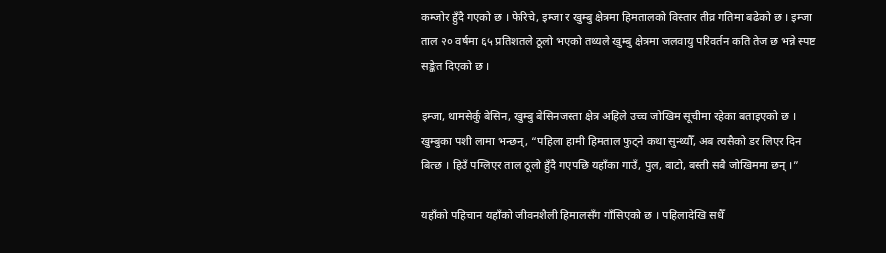कम्जोर हुँदै गएको छ । फेरिचे, इम्जा र खुम्बु क्षेत्रमा हिमतालको विस्तार तीव्र गतिमा बढेको छ । इम्जा ताल २० वर्षमा ६५ प्रतिशतले ठूलो भएको तथ्यले खुम्बु क्षेत्रमा जलवायु परिवर्तन कति तेज छ भन्ने स्पष्ट सङ्केत दिएको छ ।

इम्जा, थामसेर्कु बेसिन, खुम्बु बेसिनजस्ता क्षेत्र अहिले उच्च जोखिम सूचीमा रहेका बताइएको छ । खुम्बुका पशी लामा भन्छन्, “पहिला हामी हिमताल फुट्ने कथा सुन्थ्यौँ, अब त्यसैको डर लिएर दिन बित्छ । हिउँ पग्लिएर ताल ठूलो हुँदै गएपछि यहाँका गाउँ, पुल, बाटो, बस्ती सबै जोखिममा छन् ।”

यहाँको पहिचान यहाँको जीवनशैली हिमालसँग गाँसिएको छ । पहिलादेखि सधैँ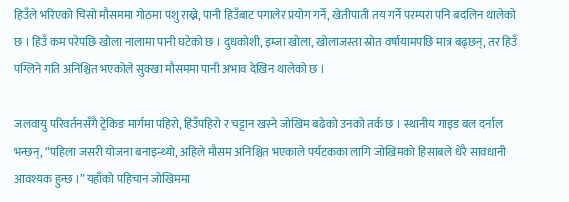हिउँले भरिएको चिसो मौसममा गोठमा पशु राख्ने, पानी हिउँबाट पगालेर प्रयोग गर्ने, खेतीपाती तय गर्ने परम्परा पनि बदलिन थालेको छ । हिउँ कम परेपछि खोला नालामा पानी घटेको छ । दुधकोशी, इम्जा खोला, खोलाजस्ता स्रोत वर्षायामपछि मात्र बढ्छन्, तर हिउँ पग्लिने गति अनिश्चित भएकोले सुक्खा मौसममा पानी अभाव देखिन थालेको छ ।

जलवायु परिवर्तनसँगै ट्रेकिङ मार्गमा पहिरो, हिउँपहिरो र चट्टान खस्ने जोखिम बढेको उनको तर्क छ । स्थानीय गाइड बल दर्नाल भन्छन्, “पहिला जसरी योजना बनाइन्थ्यो, अहिले मौसम अनिश्चित भएकाले पर्यटकका लागि जोखिमको हिसाबले धेरै सावधानी आवश्यक हुन्छ ।” यहाँको पहिचान जोखिममा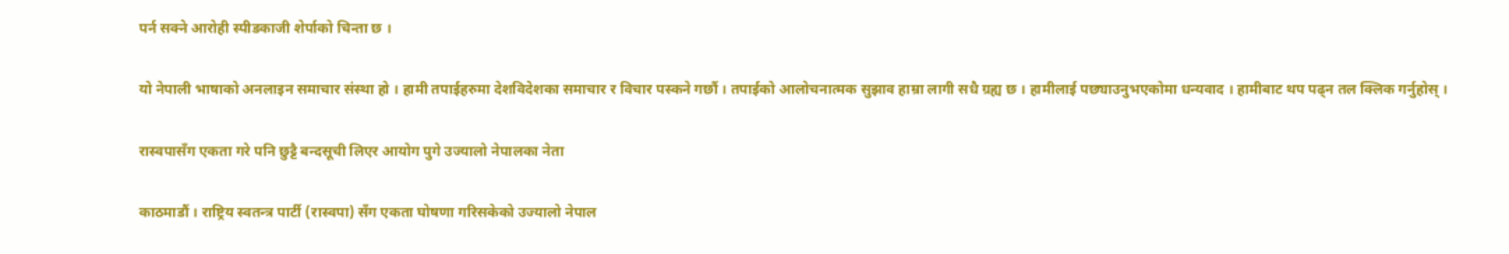पर्न सक्ने आरोही स्पीडकाजी शेर्पाको चिन्ता छ ।

यो नेपाली भाषाको अनलाइन समाचार संस्था हो । हामी तपाईहरुमा देशविदेशका समाचार र विचार पस्कने गर्छौ । तपाईको आलोचनात्मक सुझाव हाम्रा लागी सधै ग्रह्य छ । हामीलाई पछ्याउनुभएकोमा धन्यवाद । हामीबाट थप पढ्न तल क्लिक गर्नुहोस् ।

रास्वपासँग एकता गरे पनि छुट्टै बन्दसूची लिएर आयोग पुगे उज्यालो नेपालका नेता

काठमाडौं । राष्ट्रिय स्वतन्त्र पार्टी (रास्वपा) सँग एकता घोषणा गरिसकेको उज्यालो नेपाल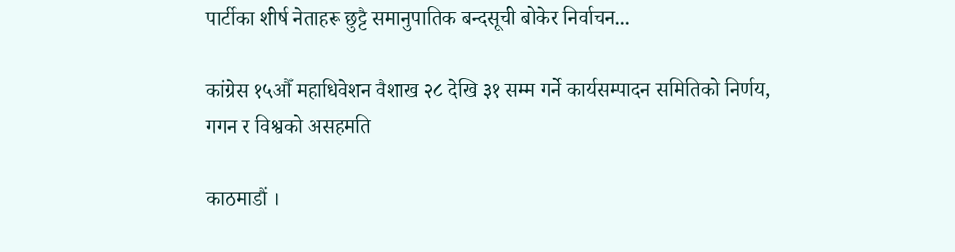पार्टीका शीर्ष नेताहरू छुट्टै समानुपातिक बन्दसूची बोकेर निर्वाचन...

कांग्रेस १५औँ महाधिवेशन वैशाख २८ देखि ३१ सम्म गर्ने कार्यसम्पादन समितिको निर्णय, गगन र विश्वको असहमति

काठमाडौं ।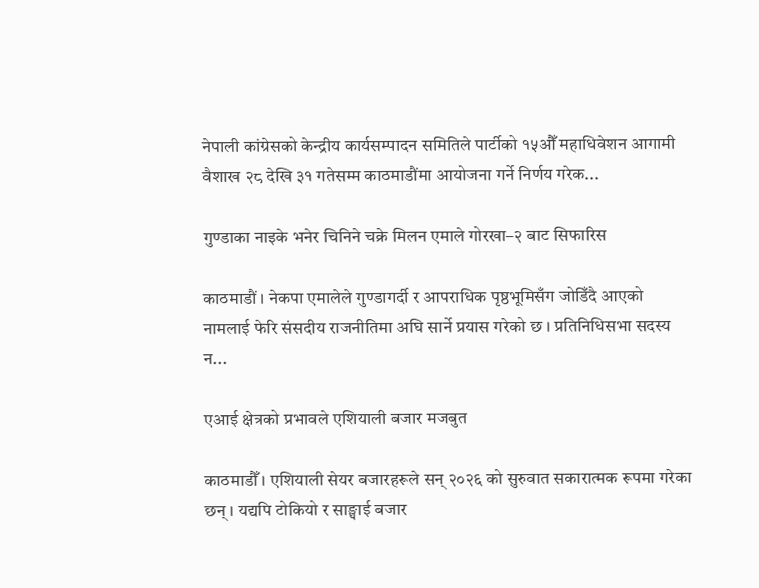नेपाली कांग्रेसको केन्द्रीय कार्यसम्पादन समितिले पार्टीको १५औँ महाधिवेशन आगामी वैशाख २८ देखि ३१ गतेसम्म काठमाडौंमा आयोजना गर्ने निर्णय गरेक...

गुण्डाका नाइके भनेर चिनिने चक्रे मिलन एमाले गोरखा–२ बाट सिफारिस

काठमाडौं । नेकपा एमालेले गुण्डागर्दी र आपराधिक पृष्ठभूमिसँग जोडिँदै आएको नामलाई फेरि संसदीय राजनीतिमा अघि सार्ने प्रयास गरेको छ । प्रतिनिधिसभा सदस्य न...

एआई क्षेत्रको प्रभावले एशियाली बजार मजबुत

काठमाडौँ । एशियाली सेयर बजारहरूले सन् २०२६ को सुरुवात सकारात्मक रूपमा गरेका छन् । यद्यपि टोकियो र साङ्घाई बजार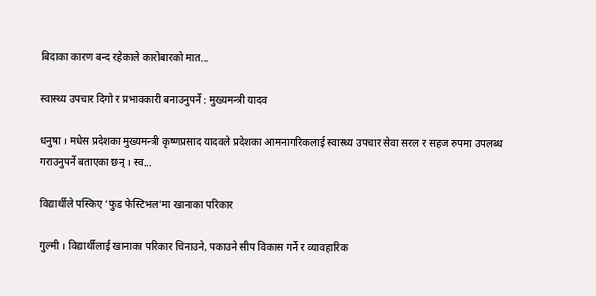बिदाका कारण बन्द रहेकाले कारोबारको मात...

स्वास्थ्य उपचार दिगो र प्रभावकारी बनाउनुपर्ने : मुख्यमन्त्री यादव

धनुषा । मधेस प्रदेशका मुख्यमन्त्री कृष्णप्रसाद यादवले प्रदेशका आमनागरिकलाई स्वास्थ्य उपचार सेवा सरल र सहज रुपमा उपलब्ध गराउनुपर्ने बताएका छन् । स्व...

विद्यार्थीले पस्किए ‘फुड फेस्टिभल’मा खानाका परिकार

गुल्मी । विद्यार्थीलाई खानाका परिकार चिनाउने, पकाउने सीप विकास गर्ने र व्यावहारिक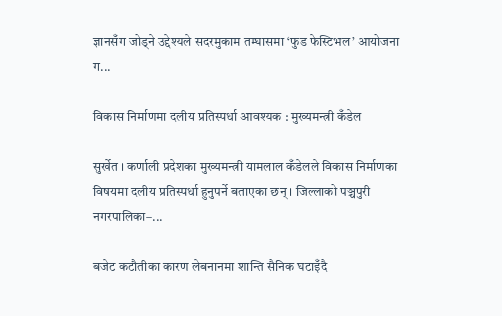ज्ञानसँग जोड्ने उद्देश्यले सदरमुकाम तम्घासमा ‘फुड फेस्टिभल’ आयोजना ग...

विकास निर्माणमा दलीय प्रतिस्पर्धा आवश्यक : मुख्यमन्त्री कँडेल

सुर्खेत । कर्णाली प्रदेशका मुख्यमन्त्री यामलाल कँडेलले विकास निर्माणका विषयमा दलीय प्रतिस्पर्धा हुनुपर्ने बताएका छन् । जिल्लाको पञ्चपुरी नगरपालिका–...

बजेट कटौतीका कारण लेबनानमा शान्ति सैनिक घटाइँदै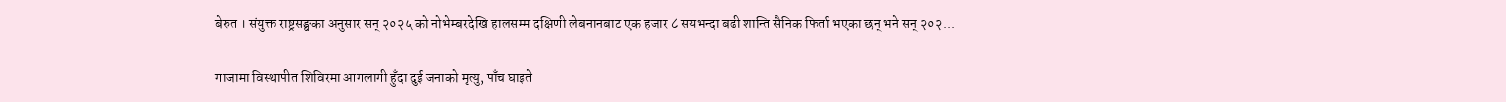बेरुत । संयुक्त राष्ट्रसङ्घका अनुसार सन् २०२५ को नोभेम्बरदेखि हालसम्म दक्षिणी लेबनानबाट एक हजार ८ सयभन्दा बढी शान्ति सैनिक फिर्ता भएका छन् भने सन् २०२...

गाजामा विस्थापीत शिविरमा आगलागी हुँदा दुई जनाको मृत्यु, पाँच घाइते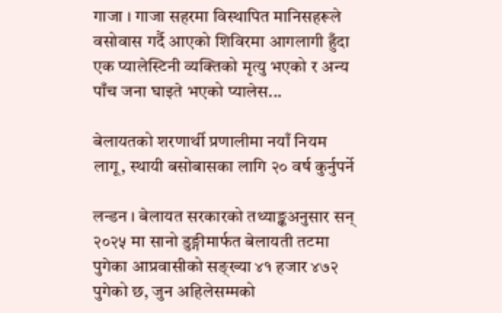गाजा । गाजा सहरमा विस्थापित मानिसहरूले वसोवास गर्दै आएको शिविरमा आगलागी हुँदा एक प्यालेस्टिनी व्यक्तिको मृत्यु भएको र अन्य पाँच जना घाइते भएको प्यालेस...

बेलायतको शरणार्थी प्रणालीमा नयाँ नियम लागू, स्थायी बसोबासका लागि २० वर्ष कुर्नुपर्ने

लन्डन । बेलायत सरकारको तथ्याङ्कअनुसार सन् २०२५ मा सानो डुङ्गीमार्फत बेलायती तटमा पुगेका आप्रवासीको सङ्ख्या ४१ हजार ४७२ पुगेको छ, जुन अहिलेसम्मको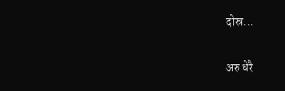दोस्र...

अरु धेरै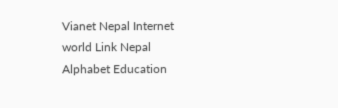Vianet Nepal Internet
world Link Nepal
Alphabet Education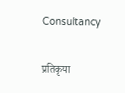Consultancy

प्रतिकृया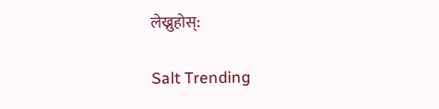लेख्नुहोस्:

Salt Trending